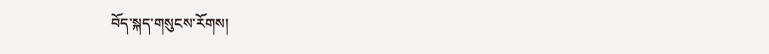བོད་སྐད་གསུངས་རོགས།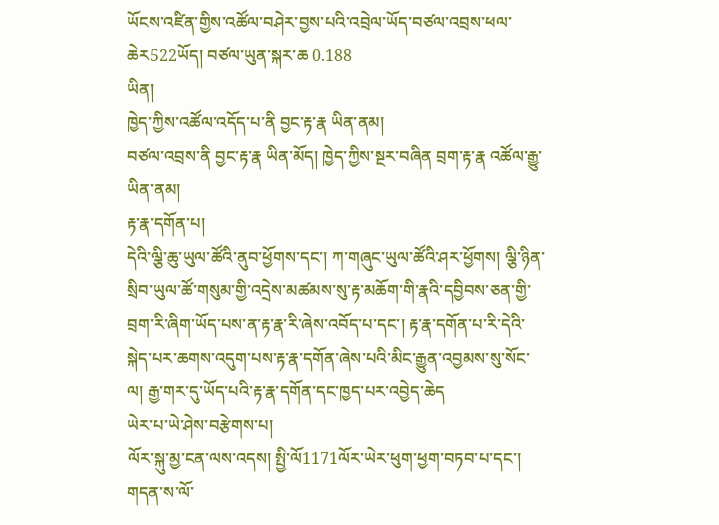ཡོངས་འཛིན་གྱིས་འཚོལ་བཤེར་བྱས་པའི་འབྲེལ་ཡོད་བཙལ་འབྲས་ཕལ་ཆེར522ཡོད། བཙལ་ཡུན་སྐར་ཆ 0.188
ཡིན།
ཁྱེད་ཀྱིས་འཚོལ་འདོད་པ་ནི བྱང་རྟ་རྣ ཡིན་ནམ།
བཙལ་འབྲས་ནི བྱང་རྟ་རྣ ཡིན་མོད། ཁྱེད་ཀྱིས་སྔར་བཞིན བྲག་རྟ་རྣ འཚོལ་རྒྱུ་ཡིན་ནམ།
རྟ་རྣ་དགོན་པ།
དེའི་ལྕི་ཆུ་ཡུལ་ཚོའི་ནུབ་ཕྱོགས་དང་། ཀ་གཞུང་ཡུལ་ཚོའི་ཤར་ཕྱོགས། ལྕི་ཉིན་སྲིབ་ཡུལ་ཚོ་གསུམ་གྱི་འདྲེས་མཚམས་སུ་རྟ་མཆོག་གི་རྣའི་དབྱིབས་ཅན་གྱི་བྲག་རི་ཞིག་ཡོད་པས་ན་རྟ་རྣ་རི་ཞེས་འབོད་པ་དང་། རྟ་རྣ་དགོན་པ་རི་དེའི་སྐེད་པར་ཆགས་འདུག་པས་རྟ་རྣ་དགོན་ཞེས་པའི་མིང་རྒྱུན་འབྱམས་སུ་སོང་ལ། རྒྱ་གར་དུ་ཡོད་པའི་རྟ་རྣ་དགོན་དང་ཁྱད་པར་འབྱེད་ཆེད
ཡེར་པ་ཡེ་ཤེས་བརྩེགས་པ།
ལོར་སྐུ་མྱ་ངན་ལས་འདས། སྤྱི་ལོ1171ལོར་ཡེར་ཕུག་ཕྱག་བཏབ་པ་དང་། གདན་ས་ལོ་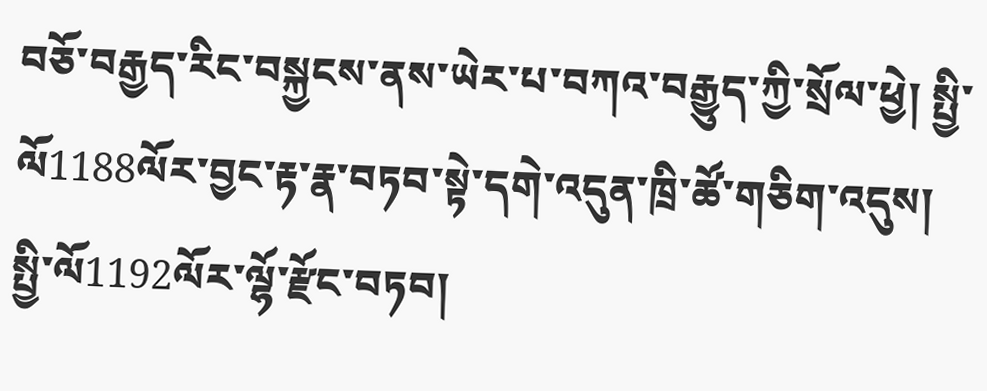བཅོ་བརྒྱད་རིང་བསྐྱངས་ནས་ཡེར་པ་བཀའ་བརྒྱུད་ཀྱི་སྲོལ་ཕྱེ། སྤྱི་ལོ1188ལོར་བྱང་རྟ་རྣ་བཏབ་སྟེ་དགེ་འདུན་ཁྲི་ཚོ་གཅིག་འདུས། སྤྱི་ལོ1192ལོར་ལྷོ་རྫོང་བཏབ།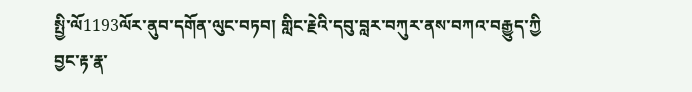སྤྱི་ལོ1193ལོར་ནུབ་དགོན་ལུང་བཏབ། གླིང་རྗེའི་དབུ་བླར་བཀུར་ནས་བཀའ་བརྒྱུད་ཀྱི
བྱང་རྟ་རྣ་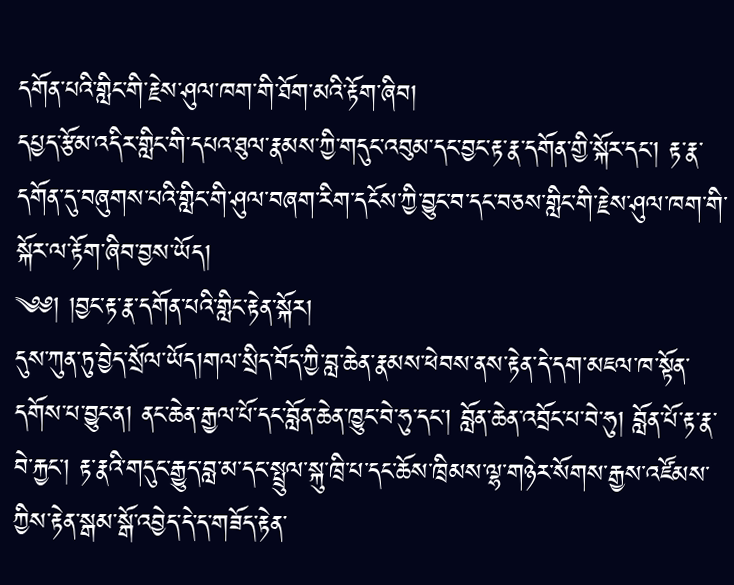དགོན་པའི་གླིང་གི་རྗེས་ཤུལ་ཁག་གི་ཐོག་མའི་རྟོག་ཞིབ།
དཔྱད་རྩོམ་འདིར་གླིང་གི་དཔའ་ཐུལ་རྣམས་ཀྱི་གདུང་འབུམ་དང་བྱང་རྟ་རྣ་དགོན་གྱི་སྐོར་དང་། རྟ་རྣ་དགོན་དུ་བཞུགས་པའི་གླིང་གི་ཤུལ་བཞག་རིག་དངོས་ཀྱི་བྱུང་བ་དང་བཅས་གླིང་གི་རྗེས་ཤུལ་ཁག་གི་སྐོར་ལ་རྟོག་ཞིབ་བྱས་ཡོད།
༄༅། །བྱང་རྟ་རྣ་དགོན་པའི་གླིང་རྟེན་སྐོར།
དུས་ཀུན་ཏུ་བྱེད་སྲོལ་ཡོད།གལ་སྲིད་བོད་ཀྱི་བླ་ཆེན་རྣམས་ཕེབས་ནས་རྟེན་དེ་དག་མཇལ་ཁ་སྟོན་དགོས་པ་བྱུང་ན། ནང་ཆེན་རྒྱལ་པོ་དང་བློན་ཆེན་ཁྱུང་བེ་ཧུ་དང་། བློན་ཆེན་འབྲོང་པ་བེ་ཧུ། བློན་པོ་རྟ་རྣ་བེ་རྐྱང་། རྟ་རྣའི་གདུང་རྒྱུད་བླ་མ་དང་སྤྲུལ་སྐུ་ཁྲི་པ་དང་ཆོས་ཁྲིམས་ལྷ་གཉེར་སོགས་རྒྱས་འཛོམས་ཀྱིས་རྟེན་སྒམ་སྒོ་འབྱེད་དེ་ད་གཟོད་རྟེན་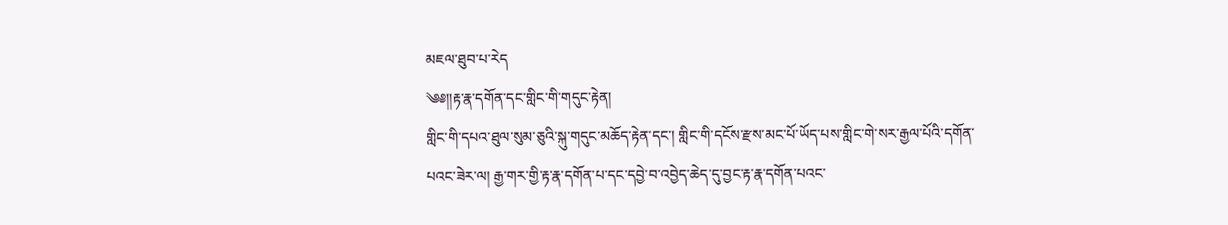མཇལ་ཐུབ་པ་རེད
༄༅།།རྟ་རྣ་དགོན་དང་གླིང་གི་གདུང་རྟེན།
གླིང་གི་དཔའ་ཐུལ་སུམ་ཅུའི་སྐུ་གདུང་མཆོད་རྟེན་དང་། གླིང་གི་དངོས་རྫས་མང་པོ་ཡོད་པས་གླིང་གེ་སར་རྒྱལ་པོའི་དགོན་པའང་ཟེར་ལ། རྒྱ་གར་གྱི་རྟ་རྣ་དགོན་པ་དང་དབྱེ་བ་འབྱེད་ཆེད་དུ་བྱང་རྟ་རྣ་དགོན་པའང་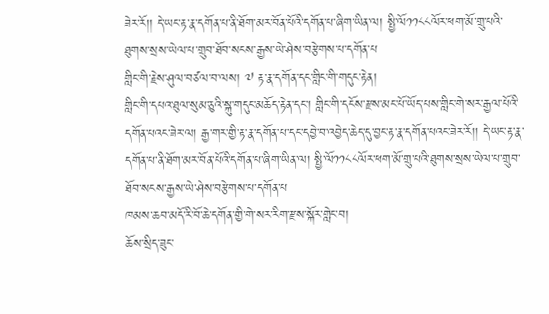ཟེར་རོ།། དེ་ཡང་རྟ་རྣ་དགོན་པ་ནི་ཐོག་མར་བོན་པོའི་དགོན་པ་ཞིག་ཡིན་ལ། སྤྱི་ལོ༡༡༨༨ལོར་ཕག་མོ་གྲུ་པའི་ཐུགས་སྲས་ཡེལ་པ་གྲུབ་ཐོབ་སངས་རྒྱས་ཡེ་ཤེས་བརྩེགས་པ་དགོན་པ
གླིང་གི་རྗེས་ཤུལ་བཙལ་བ་ལས། ༧ རྟ་རྣ་དགོན་དང་གླིང་གི་གདུང་རྟེན།
གླིང་གི་དཔའ་ཐུལ་སུམ་ཅུའི་སྐུ་གདུང་མཆོད་རྟེན་དང་། གླིང་གི་དངོས་རྫས་མང་པོ་ཡོད་པས་གླིང་གེ་སར་རྒྱལ་པོའི་དགོན་པའང་ཟེར་ལ། རྒྱ་གར་གྱི་རྟ་རྣ་དགོན་པ་དང་དབྱེ་བ་འབྱེད་ཆེད་དུ་བྱང་རྟ་རྣ་དགོན་པའང་ཟེར་རོ།། དེ་ཡང་རྟ་རྣ་དགོན་པ་ནི་ཐོག་མར་བོན་པོའི་དགོན་པ་ཞིག་ཡིན་ལ། སྤྱི་ལོ༡༡༨༨ལོར་ཕག་མོ་གྲུ་པའི་ཐུགས་སྲས་ཡེལ་པ་གྲུབ་ཐོབ་སངས་རྒྱས་ཡེ་ཤེས་བརྩེགས་པ་དགོན་པ
ཁམས་ཆབ་མདོ་རི་བོ་ཆེ་དགོན་གྱི་གེ་སར་རིག་རྫས་སྐོར་གླེང་བ།
ཆོས་སྲིད་ཟུང་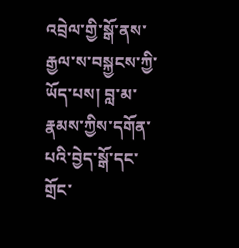འབྲེལ་གྱི་སྒོ་ནས་རྒྱལ་ས་བསྐྱངས་ཀྱི་ཡོད་པས། བླ་མ་རྣམས་ཀྱིས་དགོན་པའི་བྱེད་སྒོ་དང་གྲོང་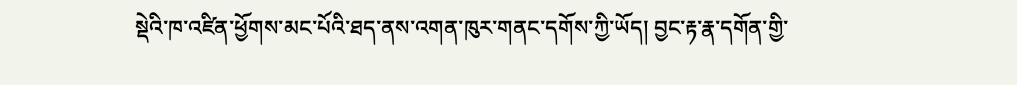སྡེའི་ཁ་འཛིན་ཕྱོགས་མང་པོའི་ཐད་ནས་འགན་ཁུར་གནང་དགོས་ཀྱི་ཡོད། བྱང་རྟ་རྣ་དགོན་གྱི་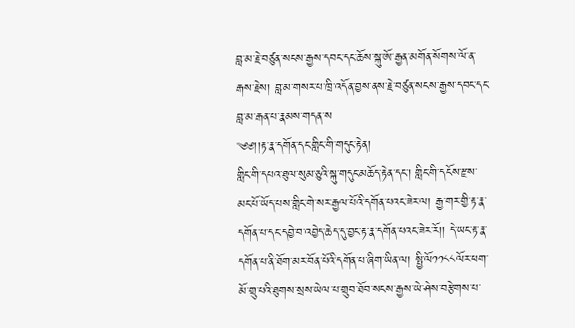བླ་མ་རྗེ་བཙུན་སངས་རྒྱས་དབང་དང་ཆོས་སྐུ་ཨོ་རྒྱན་མགོན་སོགས་ལོ་ན་རྒས་རྗེས། བླ་མ་གསར་པ་ཁྲི་འདོན་བྱས་ནས་རྗེ་བཙུན་སངས་རྒྱས་དབང་དང་བླ་མ་རྒན་པ་རྣམས་གདན་ས
༄༅།།རྟ་རྣ་དགོན་དང་གླིང་གི་གདུང་རྟེན།
གླིང་གི་དཔའ་ཐུལ་སུམ་ཅུའི་སྐུ་གདུང་མཆོད་རྟེན་དང་། གླིང་གི་དངོས་རྫས་མང་པོ་ཡོད་པས་གླིང་གེ་སར་རྒྱལ་པོའི་དགོན་པའང་ཟེར་ལ། རྒྱ་གར་གྱི་རྟ་རྣ་དགོན་པ་དང་དབྱེ་བ་འབྱེད་ཆེད་དུ་བྱང་རྟ་རྣ་དགོན་པའང་ཟེར་རོ།། དེ་ཡང་རྟ་རྣ་དགོན་པ་ནི་ཐོག་མར་བོན་པོའི་དགོན་པ་ཞིག་ཡིན་ལ། སྤྱི་ལོ༡༡༨༨ལོར་ཕག་མོ་གྲུ་པའི་ཐུགས་སྲས་ཡེལ་པ་གྲུབ་ཐོབ་སངས་རྒྱས་ཡེ་ཤེས་བརྩེགས་པ་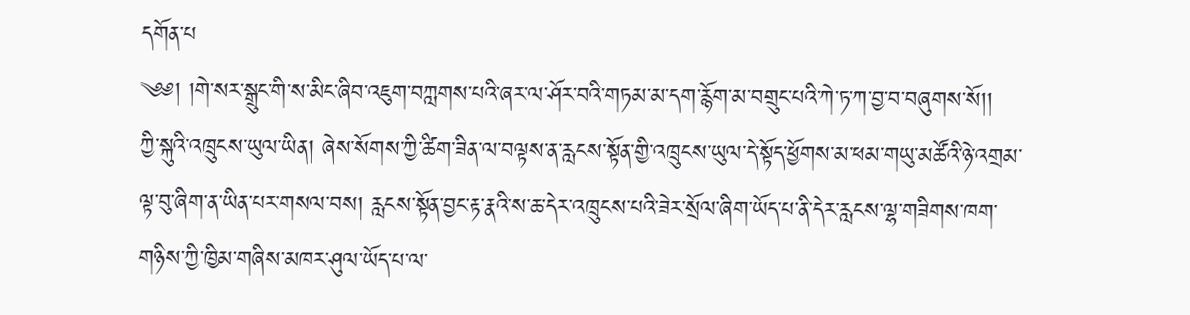དགོན་པ
༄༅། །གེ་སར་སྒྲུང་གི་ས་མིང་ཞིབ་འཇུག་བཀླགས་པའི་ཞར་ལ་ཤོར་བའི་གཏམ་མ་དག་རྙོག་མ་བགྲུང་པའི་ཀེ་ཏ་ཀ་བྱ་བ་བཞུགས་སོ།།
ཀྱི་སྐུའི་འཁྲུངས་ཡུལ་ཡིན། ཞེས་སོགས་ཀྱི་ཚིག་ཟིན་ལ་བལྟས་ན་རླངས་སྟོན་གྱི་འཁྲུངས་ཡུལ་དེ་སྟོད་ཕྱོགས་མ་ཕམ་གཡུ་མཚོའི་ཉེ་འགྲམ་ལྟ་བུ་ཞིག་ན་ཡིན་པར་གསལ་བས། རླངས་སྟོན་བྱང་རྟ་རྣའི་ས་ཆ་དེར་འཁྲུངས་པའི་ཟེར་སྲོལ་ཞིག་ཡོད་པ་ནི་དེར་རླངས་ལྷ་གཟིགས་ཁག་གཉིས་ཀྱི་ཁྱིམ་གཞིས་མཁར་ཤུལ་ཡོད་པ་ལ་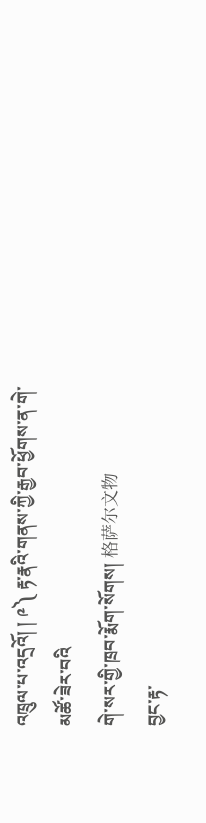འཁྲུལ་པ་འདྲའོ། ། ༩༽ རྟ་རྣའི་གནས་ཀྱི་རྒྱབ་ཕྱོགས་ན་གེ་མཚོ་ཟེར་བའི
གེ་སར་གྱི་ཁྲབ་རྨོག་སོགས། 格萨尔文物
བྱང་རྟ་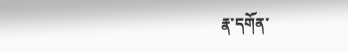རྣ་དགོན་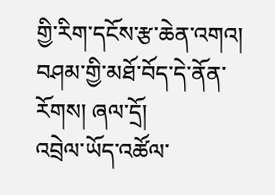གྱི་རིག་དངོས་རྩ་ཆེན་འགའ། བཤམ་གྱི་མཐོ་བོད་དེ་ནོན་རོགས། ཞལ་དྲོ།
འབྲེལ་ཡོད་འཚོལ་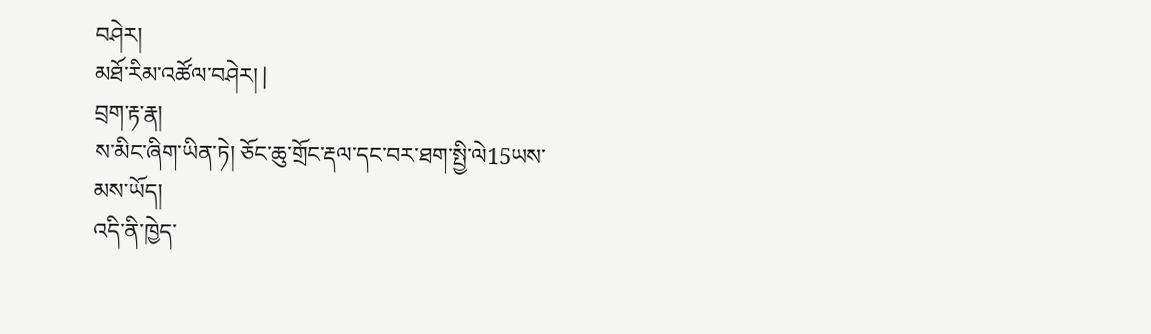བཤེར།
མཐོ་རིམ་འཚོལ་བཤེར། |
བྲག་རྟ་རྣ།
ས་མིང་ཞིག་ཡིན་ཏེ། ཅོང་ཆུ་གྲོང་རྡལ་དང་བར་ཐག་སྤྱི་ལེ15ཡས་མས་ཡོད།
འདི་ནི་ཁྱེད་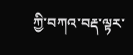ཀྱི་བཀའ་བརྡ་ལྟར་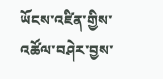ཡོངས་འཛིན་གྱིས་འཚོལ་བཤེར་བྱས་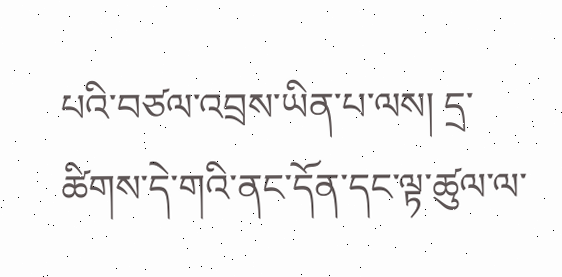པའི་བཙལ་འབྲས་ཡིན་པ་ལས། དྲ་ཚིགས་དེ་གའི་ནང་དོན་དང་ལྟ་ཚུལ་ལ་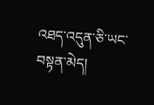འཐད་འདུན་ཅི་ཡང་བསྟན་མེད།